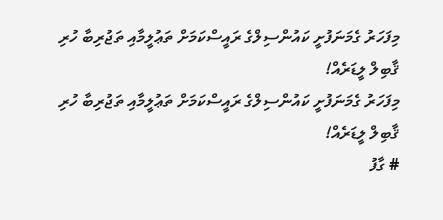މިފަހަރު ގެމަނަފުށީ ކައުންސިލްގެ ރައީސްކަމަށް ތަޢުލީމާއި ތަޖުރިބާ ހުރި ޤާބިލް ލީޑަރެއް!
މިފަހަރު ގެމަނަފުށީ ކައުންސިލްގެ ރައީސްކަމަށް ތަޢުލީމާއި ތަޖުރިބާ ހުރި ޤާބިލް ލީޑަރެއް!
# ގާފު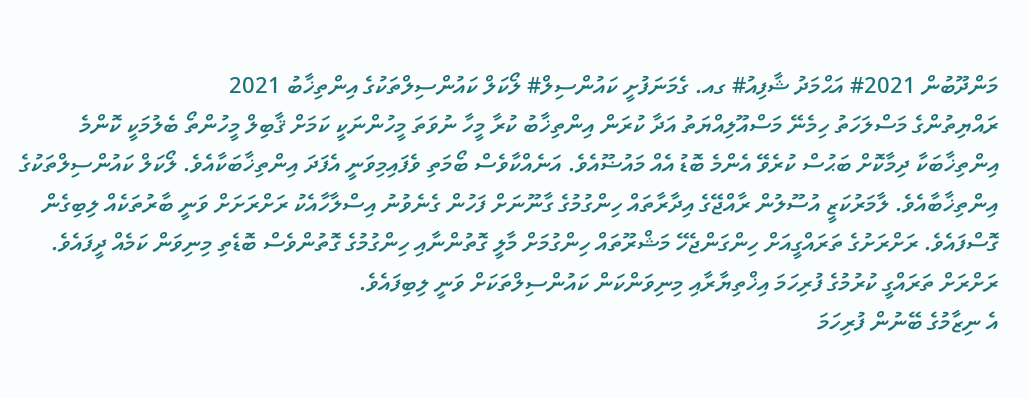މަންދޫބުން 2021# އަޙްމަދު ޝާފިއު# ގއ. ގެމަނަފުށީ ކައުންސިލް# ލޯކަލް ކައުންސިލްތަކުގެ އިންތިޚާބު 2021
ރައްޔިތުންގެ މަސްލަހަތު ހިމެނޭ މަސްއޫލިއްޔަތު އަދާ ކުރަން އިންތިޚާބު ކުރާ މީހާ ނުވަތަ މީހުންނަކީ ކަމަށް ޤާބިލް މީހުންތޯ ބެލުމަކީ ކޮންމެ އިންތިޚާބަކާ ދިމާކޮށް ބަޙުސް ކުރެވޭ އެންމެ ބޮޑު އެއް މައުޟޫއެވެ. އަނެއްކާވެސް ބޯމަތި ވެފައިމިވަނީ އެފަދަ އިންތިޚާބަކާއެވެ. ލޯކަލް ކައުންސިލްތަކުގެ އިންތިޚާބާއެވެ. ލާމަރުކަޒީ އުސޫލުން ރާއްޖޭގެ އިދާރާތައް ހިންގުމުގެ ގާނޫނަށް ފަހުން ގެނެވުނު އިސްލާހާއެކު ރަށްރަށަށް ވަނީ ބާރުތަކެއް ލިބިގެން ގޮސްފައެވެ. ރަށްރަށުގެ ތަރައްގީއަށް ހިންގަންޖެހޭ މަޝްރޫތައް ހިންގުމަށް މާލީ ގޮތުންނާއި ހިންގުމުގެ ގޮތުންވެސް ބޮޑެތި މިނިވަން ކަމެއް ދީފައެވެ. ރަށްރަށް ތަރައްގީ ކުރުމުގެ ފުރިހަމަ އިޚްތިޔާރާއި މިނިވަންކަން ކައުންސިލްތަކަށް ވަނީ ލިބިފައެވެ.
އެ ނިޒާމުގެ ބޭނުން ފުރިހަމަ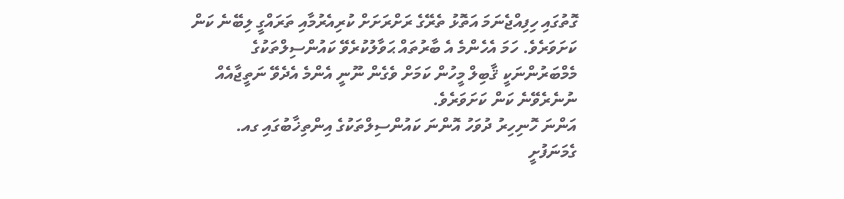ގޮތުގައި ހިފިއްޖެނަމަ އަތޮޅު ތެރޭގެ ރަށްރަށަށް ކުރިއެރުމާއި ތަރައްގީ ލިބޭނެ ކަން ކަށަވަރެވެ. ހަމަ އެހެންމެ އެ ބާރުތައް ޙަވާލުކުރެވޭ ކައުންސިލްތަކުގެ މެމްބަރުންނަކީ ޤާބިލް މީހުން ކަމަށް ވެގެން ނޫނީ އެންމެ އެދެވޭ ނަތީޖާއެއް ނުނެރެވޭނެ ކަން ކަށަވަރެވެ.
އަންނަ ހޮނިހިރު ދުވަހު އޮންނަ ކައުންސިލްތަކުގެ އިންތިޚާބުގައި ގއ. ގެމަނަފުށީ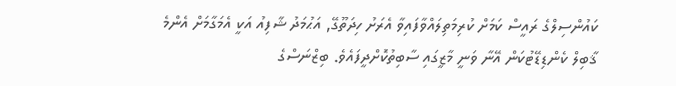ކައުންސިލްގެ ރައީސް ކަމަށް ކުރިމަތިލައްވާފައިވާ އެރަށު ހިދަތޫގޭ, އަޙުމަދު ޝާފިއު އަކީ އެމަގާމަށް އެންމެ ޤާބިލް ކެންޑިޑޭޓުކަން އޭނާ ވަނީ މާޒީގައި ސާބިތުކޮށްދީފައެވެ. ބިޒްނަސްގެ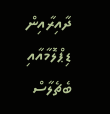ދާއިރާއިން ޑިޕްލޮމާއާއި ބެޗެލާސް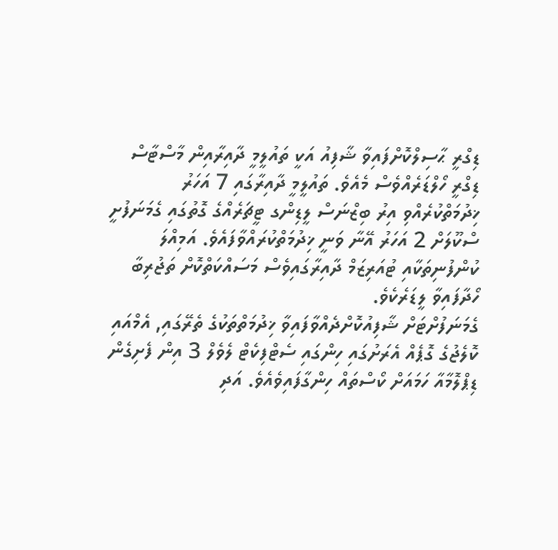ޑިގްރީ ޙާސިލްކޮށްފައިވާ ޝާފިއު އަކީ ތައުލީމީ ދާއިރާއިން މާސްޓާސް ޑިގްރީ ހޯލްޑަރެއްވެސް މެއެވެ. ތައުލީމީ ދާއިރާގައި 7 އަހަރު ޚިދުމަތްކުރެއްވި އިރު ބިޒްނަސް ލީޑިންގ ޓީޗަރެއްގެ ގޮތުގައި ގެމަނަފުށީ ސްކޫލަށް 2 އަހަރު އޭނާ ވަނީ ޚިދުމަތްކުރައްވާފައެވެ. އަމިއްލަ ކުންފުނިތަކާއި ޓުއަރިޒަމް ދާއިރާގައިވެސް މަސައްކަތްކޮށް ތަޖުރިބާ ހޯދާފައިވާ ލީޑަރެކެވެ.
ގެމަނަފުށްޓަށް ޝާފިއުކޮށްދެއްވާފައިވާ ޚިދުމަތްތަކުގެ ތެރޭގައި, އެމްއައި ކޮލެޖުގެ ގޮޕެއް އެރަށުގައި ހިންގައި ސެޓްފިކެޓް ލެވެލް 3 އިން ފެށިގެން ޑިޕްލޮމާއާ ހަމައަށް ކޯސްތައް ހިންގާފައިވެއެވެ. އަދި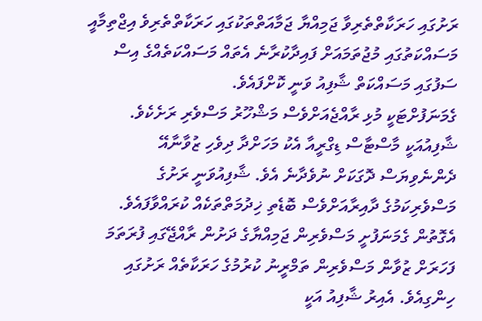ރަށުގައި ހަރަކާތްތެރިވާ ޖަމިއްޔާ ޖަމާއަތްތަކުގައި ހަރަކާތްތެރިވެ އިޖްތިމާއީ މަސައްކަތުގައި މުޖުތަމައަށް ފައިދާކުރާނެ އެތައް މަސައްކަތެއްގެ އިސް ސަފުގައި މަސައްކަތް ޝާފިއު ވަނީ ކޮށްފައެވެ.
ގެމަނަފުށްޓަކީ މުޅި ރާއްޖެއަށްވެސް މަޝްހޫރު މަސްވެރި ރަށެކެވެ. ޝާފިއުއަކީ މާސްޓާސް ޑިގްރީއާ އެކު މަހަށްދާ ދިވެހި ޒުވާނާއޭ ދެންނެވިޔަސް ދޮގަކަށް ނުވެދާނެ އެވެ. ޝާފިއުވަނީ ރަށުގެ މަސްވެރިކަމުގެ ދާއިރާއަށްވެސް ބޮޑެތި ޚިދުމަތްތަކެއް ކުރައްވާފައެވެ. އެގޮތުން ގެމަނަފުށީ މަސްވެރިން ޖަމިއްޔާގެ ދަށުން ރާއްޖޭގައި ފުރަތަމަ ފަހަރަށް ޒުވާން މަސްވެރިން ތަމްރީނު ކުރުމުގެ ހަރަކާތެއް ރަށުގައި ހިންގިއެވެ. އެއިރު ޝާފިއު އަކީ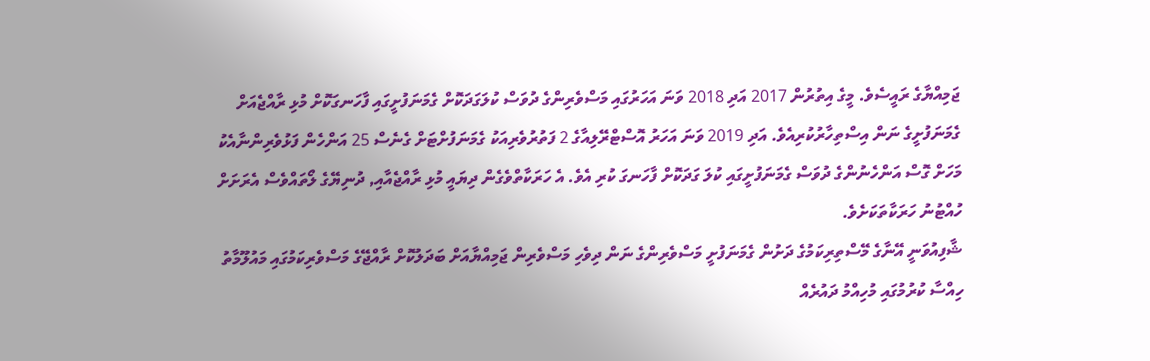ޖަމިއްޔާގެ ރައީސެވެ. މީގެ އިތުރުން 2017 އަދި 2018 ވަނަ އަހަރުގައި މަސްވެރިންގެ ދުވަސް ކުލަގަދަކޮށް ގެމަނަފުށީގައި ފާހަނގަކޮށް މުޅި ރާއްޖެއަށް ގެމަނަފުށީގެ ނަން އިސްތިހާރުކުރިއެވެ. އަދި 2019 ވަނަ އަހަރު އޮސްޓްރޭލިއާގެ 2 ފަތުރުވެރިއަކު ގެމަނަފުށްޓަށް ގެނެސް 25 އަންހެން ފަޅުވެރިންނާއެކު މަހަށް ގޮސް އަންހެނުންގެ ދުވަސް ގެމަނަފުށީގައި ކުލަ ގަދަކޮށް ފާހަނގަ ކުރި އެވެ. އެ ހަރަކާތްވެގެން ދިޔައީ މުޅި ރާއްޖެއާއި, ދުނިޔޭގެ ލޯތައްވެސް އެރަށަށް ހުއްޓުނު ހަރަކާތަކަށެވެ.
ޝާފިއުވަނީ އޭނާގެ މޭސްތިރިކަމުގެ ދަށުން ގެމަނަފުށީ މަސްވެރިންގެ ނަން ދިވެހި މަސްވެރިން ޖަމިއްޔާއަށް ބަދަލުކޮށް ރާއްޖޭގެ މަސްވެރިކަމުގައި މައުލޫމާތު ހިއްސާ ކުރުމުގައި މުހިއްމު ދައުރެއް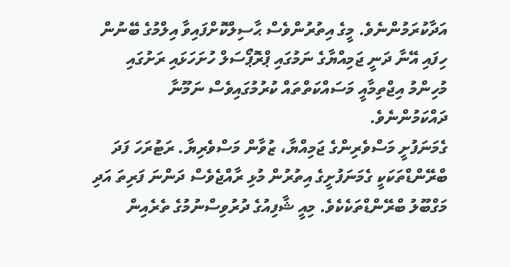އަދާކުރަމުންނެވެ. މީގެ އިތުރުންވެސް ޙާސިލްކޮށްފައިވާ އިލްމުގެ ބޭނުން ހިފައި އޭނާ ދަނީ ޖަމިއްޔާގެ ނަމުގައި ޕްރޮޕޯސަލް ހުށަހަޅައި ރަށުގައި މުހިންމު އިޖްތިމާއީ މަސައްކަތްތައް ކުރުމުގައިވެސް ނަމޫނާ ދައްކަމުންނެވެ.
ގެމަނަފުށީ މަސްވެރިންގެ ޖަމިއްޔާ، ޒުވާން މަސްވެރިޔާ. ރަޓުރަހަ ފަދަ ބްރޭންޑްތަކަކީ ގެމަނަފުށީގެ އިތުރުން މުޅި ރާއްޖެވެސް ދަންނަ ފަރިތަ އަދި މަގްބޫލު ބްރޭންޑްތަކެކެވެ. މިއީ ޝާފިއުގެ ދުރުވިސްނުމުގެ ތެރެއިން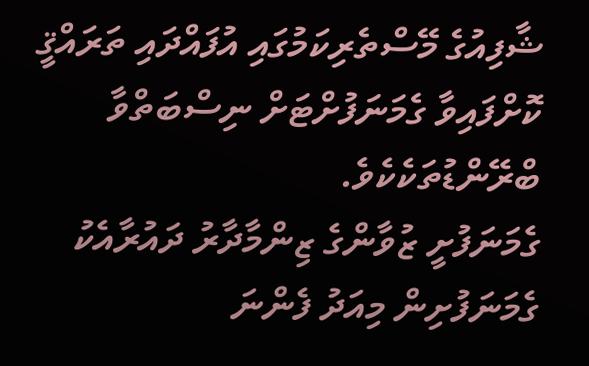ޝާފިއުގެ މޭސްތެރިކަމުގައި އުފައްދައި ތަރައްޤީ ކޮށްފައިވާ ގެމަނަފުށްޓަށް ނިސްބަތްވާ ބްރޭންޑުތަކެކެވެ.
ގެމަނަފުށީ ޒުވާންގެ ޒިންމާދާރު ދައުރާއެކު ގެމަނަފުށިން މިއަދު ފެންނަ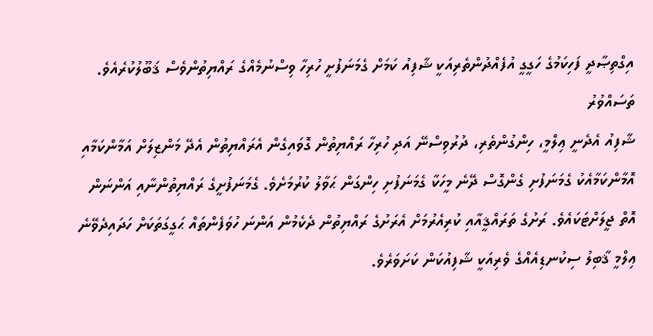އިގްތިޞާދީ ފަހިކަމުގެ ހަގީގީ އުފެއްދުންތެރިއަކީ ޝާފިއު ކަމަށް ގެމަނަފުށީ ހުރިހާ ވިސްނުމެއްގެ ރައްޔިތުންވެސް ޤަބޫލުކުރެއެވެ.
ތަސައްވުރު
ޝާފިއު އެދެނީ ޢިލްމީ، ހިންގުންތެރި، ދުރުވިސްނޭ އަދި ހުރިހާ ރައްޔިތުން ގޮވައިގެން އެރައްޔިތުން އެދޭ މަންޒިލަށް އަމާންކަމާއި އޮމާންކަމާއެކު ގެމަނަފުށި ގެންގޮސް ދޭނެ މީހަކާ ގެމަނަފުށި ހިންގަން ޙަވާލު ކުރުމަށެވެ. ގެމަނަފުށީގެ ރައްޔިތުންނާއި އަންނަން އޮތް ޖީލަށްޓަކައެވެ. ރަށުގެ ތަރައްޤީއާއި ކުރިއެރުމަށް އެރަށުގެ ރައްޔިތުން ދެކެމުން އަންނަ ހުވަފެންތައް ޙަގީގަތަކަށް ހަދައިދެވޭނެ ޢިލްމީ ޤާބިލު ސިކުނޑިއެއްގެ ވެރިއަކީ ޝާފިއުކަން ކަށަވަރެވެ.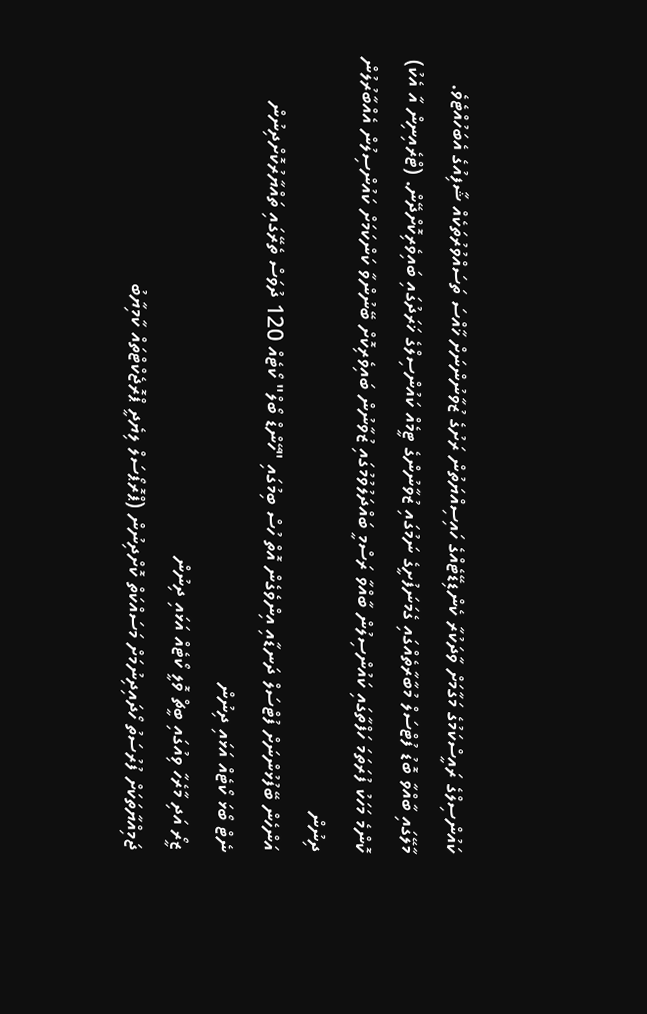ކައުންސިލްގެ ރައީސްކަމުގެ މަގާމަށް ވާދަކުރާ ކެންޑިޑޭޓެއްގެ ހައިސިއްޔަތުން ރަށުގެ ޒުވާނުންނަށް ޚާއްސަ ތަސައްވުރުތަކެއް ޝާފިއުގެ އެބަހުއްޓެވެ.
މާލޭގައި ބާއްވާ ބޮޑު ފުޓްސަލް މުބާރާތެއްގައި ގެމަނަފުށީގެ ނަމުގައި ޒުވާނުންގެ ޓީމެއް ކައުންސިލްގެ ޚަރަދުގައި ބައިވެރިކޮށްދޭން. (ޓްރެއިނިން އާ އެކު)
ކޮންމެ މަހަކު ފުރަތަމަ ހަފްތާގައި ކައުންސިލުން ބާއްވާ ރަސްމީ ބައްދަލުވުމުގައި ޒުވާނުން ބައިވެރިކޮށް ބޭނުންވާ ކަންކަމަށް ކައުންސިލުން އެއްބާރުލުން ދިނުން
އަންހެން ބޭފުޅުންނަށް ފުޓްސަލް ދަނޑާއި އިންވެގެން އޮތް ހުސް ބިމުގައި "ހޭންޑް ބޯލް" ކޯޓެއް 120 ދުވަސް ތެރޭގައި ތައްޔާރުކޮށްދިނުން
ނެޓް ބޯޅަ ކޯޓެއް އަޅައި ދިނުން
ޒީރޯ އަދި މާރެހާ ވިއުގައި ބީޗް ވޮލީ ކޯޓެއް އަޅައި ދިނުން
ޖަމިއްޔާތަކަށް ފުރުސަތު ހޯދައިދިނުމަށް މަސައްކަތް ކޮށްދިނުން (ޕްރޮޕޯސަލް ލިޔެދީ ޕްރޮޖެކްޓްތައް ކާމިޔާބު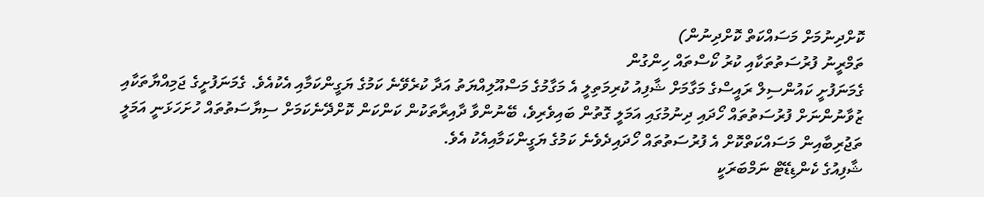ކޮށްދިނުމަށް މަސައްކަތް ކޮށްދިނުން)
ތަމްރީނު ފުރުސަތުތަކާއި ކުރު ކޯސްތައް ހިންގުން
ގެމަނަފުށީ ކައުންސިލް ރައީސްގެ މަގާމަށް ޝާފިއު ކުރިމަތިލީ އެ މަގާމުގެ މަސްއޫލިއްޔަތު އަދާ ކުރެވޭނެ ކަމުގެ ޔަގީންކަމާއި އެކުއެވެ. ގެމަނަފުށީގެ ޖަމިއްޔާތަކާއި ޒުވާނުންނަށް ފުރުސަތުތައް ހޯދައި ދިނުމުގައި އަމަލީ ގޮތުން ބައިވެރިވެ، ބޭނުންވާ ދާއިރާތަކުން ކަންކަން ކޮށްދޭނެކަމަށް ސިޔާސަތުތައް ހުށަހަޅަނީ އަމަލީ ތަޖުރިބާއިން މަސައްކަތްކޮށް އެ ފުރުސަތުތައް ހޯދައިދެވެނެ ކަމުގެ ޔަގީންކަމާއިއެކު އެވެ.
ޝާފިއުގެ ކެންޑިޑޭޓް ނަމްބަރަކީ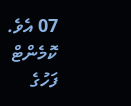07 އެވެ.
ކޮމެންޓް
ފަހުގެ